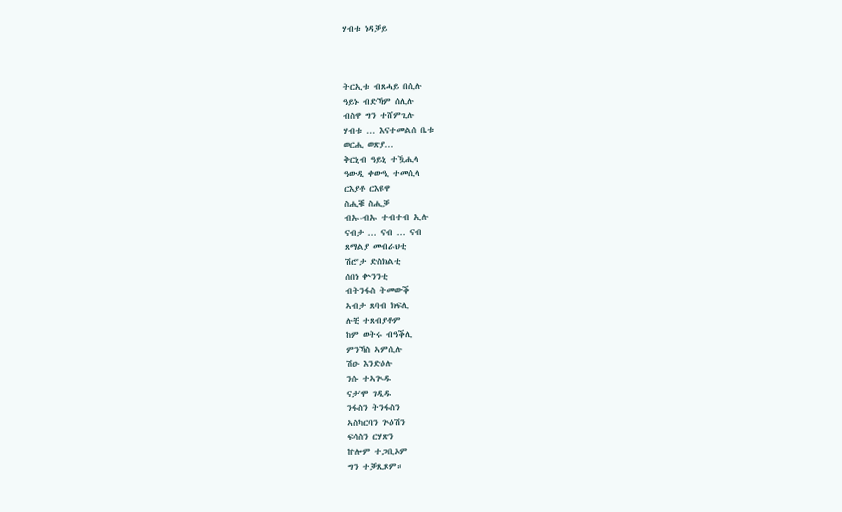ሃብቱ ነዳቓይ



ትርኢቱ ብጸሓይ በሲሉ
ዓይኑ ብድኻም ሰሊሉ
ብስዋ ግን ተሸምጊሉ
ሃብቱ ... እናተመልሰ ቤቱ
ወርሒ ወጽያ...
ቅርኒብ ዓይኒ ተዃሒላ
ዓውዲ ቀውዒ ተመሲላ
ርእያቶ ርእዩዋ
ስሒቑ ስሒቓ
ብኡ-ብኡ ተብተብ ኢሉ
ናብታ ... ናብ ... ናብ
ጸማልያ መብራህቲ
ሽሮ'ታ ድስክልቲ
ሰበነ ቍንንቲ
ብትንፋስ ትመውቕ
ኣብታ ጸባብ ክፍሊ
ሉቺ ተጸብያቶም
ከም ወትሩ ብዓቕሊ
ምንኻስ ኣምሲሉ
ሽዑ እንድዕሉ
ንሱ ተኣጒዱ
ናታ'ሞ ገዲዱ
ንፋስን ትንፋስን
ኣስካርባን ጕዕሽን
ፍሳስን ርሃጽን
ኵሎም ተጋቢኦም
ግን ተቓጺጾም።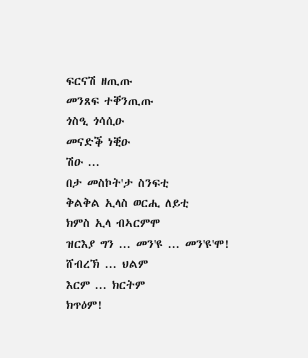ፍርናሽ ዘጢጡ
መንጸፍ ተቐንጢጡ
ጎስዒ ጎሳሲዑ
መናድቕ ነቒዑ
ሽዑ ...
በታ መስኮት'ታ ስንፍቲ
ቅልቅል ኢላስ ወርሒ ለይቲ
ክምስ ኢላ ብኣርምሞ
ዝርእያ ግን ... መን'ዩ ... መን'ዩ'ሞ!
ሸብረኽ ... ህልም
እርም ... ክርትም
ክጥዕም!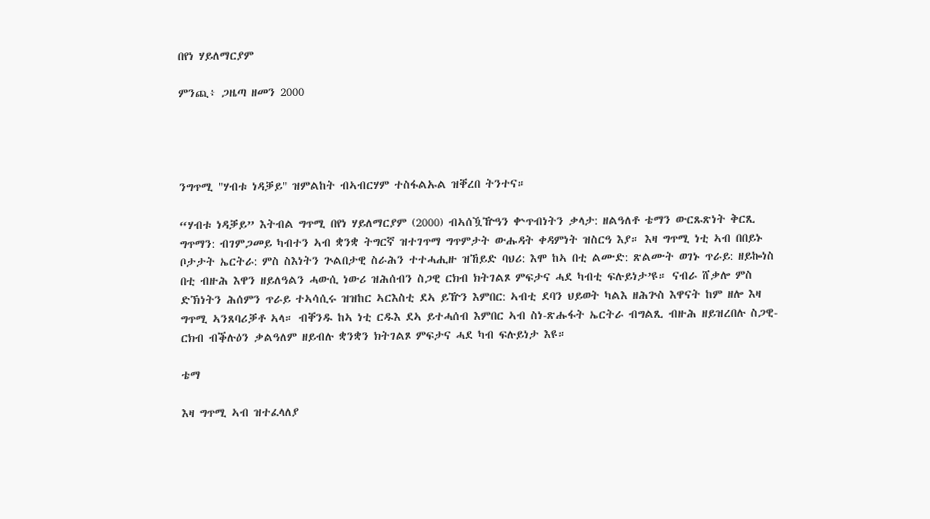በየነ ሃይለማርያም

ምንጪ፥ ጋዜጣ ዘመን 2000




ንግጥሚ "ሃብቱ ነዳቓይ" ዝምልከት ብኣብርሃም ተስፋልኡል ዝቐረበ ትንተና።

“ሃብቱ ነዳቓይ” እትብል ግጥሚ በየነ ሃይለማርያም (2000) ብኣሰዃዅዓን ቍጥብነትን ቃላታ: ዘልዓለቶ ቴማን ውርጹጽነት ቅርጺ ግጥማን: ብገምጋመይ ካብተን ኣብ ቋንቋ ትግርኛ ዝተገጥማ ግጥምታት ውሑዳት ቀዳምነት ዝስርዓ እያ። እዛ ግጥሚ ነቲ ኣብ በበይኑ ቦታታት ኤርትራ: ምስ ስእነትን ጕልበታዊ ስራሕን ተተሓሒዙ ዝኸይድ ባህሪ: እሞ ከኣ በቲ ልሙድ: ጽልሙት ወገኑ ጥራይ: ዘይኰነስ በቲ ብዙሕ እዋን ዘይለዓልን ሓውሲ ነውሪ ዝሕሰብን ስጋዊ ርክብ ክትገልጾ ምፍታና ሓደ ካብቲ ፍሉይነታ’ዩ። ናብራ ሸቃሎ ምስ ድኽነትን ሕሰምን ጥራይ ተኣሳሲሩ ዝዝከር ኣርእስቲ ደኣ ይዅን እምበር: ኣብቲ ደባን ህይወት ካልእ ዘሕጕስ እዋናት ከም ዘሎ እዛ ግጥሚ ኣንጸባሪቓቶ ኣላ። ብቐንዱ ከኣ ነቲ ርዱእ ደኣ ይተሓሰብ እምበር ኣብ ስነ-ጽሑፋት ኤርትራ ብግልጺ ብዙሕ ዘይዝረበሉ ስጋዊ-ርክብ ብቕሉዕን ቃልዓለም ዘይብሉ ቋንቋን ክትገልጾ ምፍታና ሓደ ካብ ፍሉይነታ እዩ።

ቴማ

እዛ ግጥሚ ኣብ ዝተፈላለያ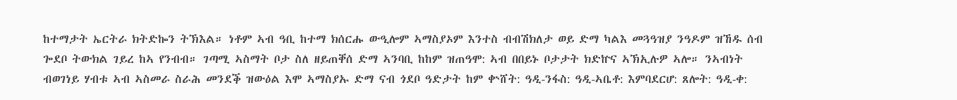ከተማታት ኤርትራ ክትድኰን ትኽእል። ነቶም ኣብ ዓቢ ከተማ ክሰርሑ ውዒሎም ኣማስያኦም እንተስ ብብሽክለታ ወይ ድማ ካልእ መጓዓዝያ ንዓዶም ዝኸዱ ሰብ ጐደቦ ትውክል ገይረ ከኣ የንብብ። ገጣሚ ኣስማት ቦታ ስለ ዘይጠቐሰ ድማ ኣንባቢ ከከም ዝጠዓሞ: ኣብ በበይኑ ቦታታት ክድኵና ኣኽኢሉዎ ኣሎ። ንኣብነት ብወገነይ ሃብቱ ኣብ ኣስመራ ስራሕ መንደቕ ዝውዕል እሞ ኣማስያኡ ድማ ናብ ጎደቦ ዓድታት ከም ቍሸት: ዓዲ-ንፋስ: ዓዲ-ኣቤቶ: እምባደርሆ: ጸሎት: ዓዲ-ቀ: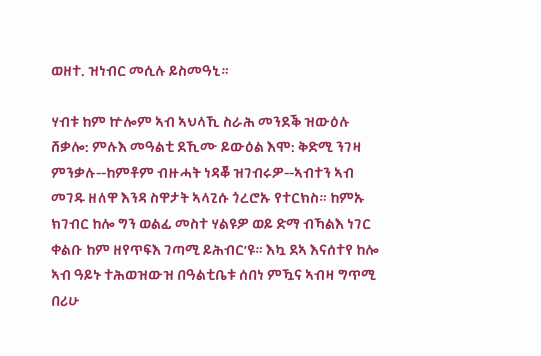ወዘተ. ዝነብር መሲሉ ይስመዓኒ።

ሃብቱ ከም ኵሎም ኣብ ኣህላኺ ስራሕ መንደቕ ዝውዕሉ ሸቃሎ: ምሉእ መዓልቲ ደኺሙ ይውዕል እሞ: ቅድሚ ንገዛ ምንቃሉ--ከምቶም ብዙሓት ነዳቖ ዝገብሩዎ--ኣብተን ኣብ መገዱ ዘለዋ እንዳ ስዋታት ኣላጊሱ ጎረሮኡ የተርክስ። ከምኡ ክገብር ከሎ ግን ወልፊ መስተ ሃልዩዎ ወይ ድማ ብኻልእ ነገር ቀልቡ ከም ዘየጥፍእ ገጣሚ ይሕብር’ዩ። እኳ ደኣ እናሰተየ ከሎ ኣብ ዓይኑ ተሕወዝውዝ በዓልቲቤቱ ሰበነ ምዃና ኣብዛ ግጥሚ በሪሁ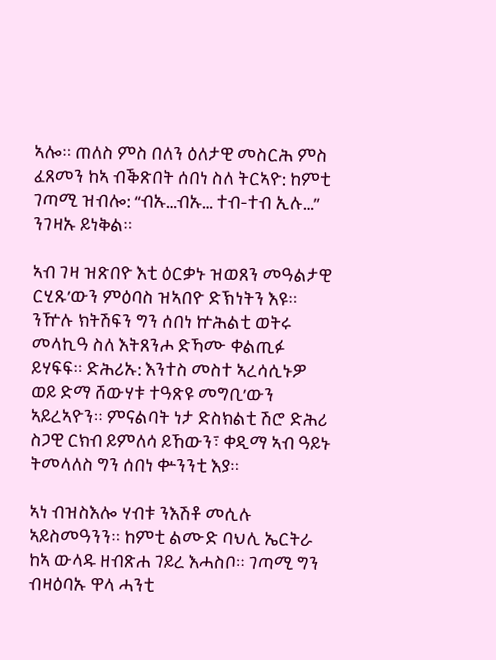ኣሎ። ጠለስ ምስ በለን ዕለታዊ መስርሕ ምስ ፈጸመን ከኣ ብቕጽበት ሰበነ ስለ ትርኣዮ: ከምቲ ገጣሚ ዝብሎ: “ብኡ…ብኡ… ተብ-ተብ ኢሉ…” ንገዛኡ ይነቅል።

ኣብ ገዛ ዝጽበዮ እቲ ዕርቃኑ ዝወጸን መዓልታዊ ርሂጹ’ውን ምዕባስ ዝኣበዮ ድኽነትን እዩ። ንዅሉ ክትሽፍን ግን ሰበነ ኵሕልቲ ወትሩ መላኪዓ ስለ እትጸንሖ ድኻሙ ቀልጢፉ ይሃፍፍ። ድሕሪኡ: እንተስ መስተ ኣረሳሲኑዎ ወይ ድማ ሸውሃቱ ተዓጽዩ መግቢ’ውን ኣይረኣዮን። ምናልባት ነታ ድስክልቲ ሽሮ ድሕሪ ስጋዊ ርክብ ይምለሳ ይኸውን፣ ቀዲማ ኣብ ዓይኑ ትመላለስ ግን ሰበነ ቍንንቲ እያ።

ኣነ ብዝስእሎ ሃብቱ ንእሽቶ መሲሉ ኣይስመዓንን። ከምቲ ልሙድ ባህሊ ኤርትራ ከኣ ውላዱ ዘብጽሐ ገይረ እሓስቦ። ገጣሚ ግን ብዛዕባኡ ዋላ ሓንቲ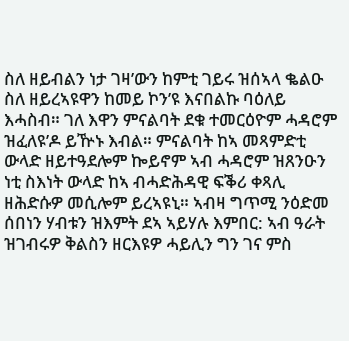ስለ ዘይብልን ነታ ገዛ’ውን ከምቲ ገይሩ ዝሰኣላ ቈልዑ ስለ ዘይረኣዩዋን ከመይ ኮን’ዩ እናበልኩ ባዕለይ እሓስብ። ገለ እዋን ምናልባት ደቁ ተመርዕዮም ሓዳሮም ዝፈለዩ’ዶ ይዅኑ እብል። ምናልባት ከኣ መጻምድቲ ውላድ ዘይተዓደሎም ኰይኖም ኣብ ሓዳሮም ዝጸንዑን ነቲ ስእነት ውላድ ከኣ ብሓድሕዳዊ ፍቕሪ ቀጻሊ ዘሕድሱዎ መሲሎም ይረኣዩኒ። ኣብዛ ግጥሚ ንዕድመ ሰበነን ሃብቱን ዝእምት ደኣ ኣይሃሉ እምበር: ኣብ ዓራት ዝገብሩዎ ቅልስን ዘርእዩዎ ሓይሊን ግን ገና ምስ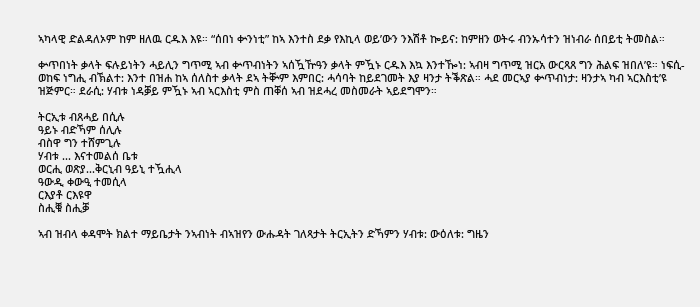ኣካላዊ ድልዳለኦም ከም ዘለዉ ርዱእ እዩ። “ሰበነ ቍንነቲ” ከኣ እንተስ ደቃ የእኪላ ወይ’ውን ንእሽቶ ኰይና: ከምዘን ወትሩ ብንኡሳተን ዝነብራ ሰበይቲ ትመስል።

ቍጥበነት ቃላት ፍሉይነትን ሓይሊን ግጥሚ ኣብ ቍጥብነትን ኣሰዃዅዓን ቃላት ምዃኑ ርዱእ እኳ እንተዀነ: ኣብዛ ግጥሚ ዝርአ ውርጻጸ ግን ሕልፍ ዝበለ’ዩ። ነፍሲ-ወከፍ ነግሒ ብኽልተ: እንተ በዝሐ ከኣ ሰለስተ ቃላት ደኣ ትቝም እምበር: ሓሳባት ከይደገመት እያ ዛንታ ትቕጽል። ሓደ መርኣያ ቍጥብነታ: ዛንታኣ ካብ ኣርእስቲ’ዩ ዝጅምር። ደራሲ: ሃብቱ ነዳቓይ ምዃኑ ኣብ ኣርእስቲ ምስ ጠቐሰ ኣብ ዝደሓረ መስመራት ኣይደግሞን።

ትርኢቱ ብጸሓይ በሲሉ
ዓይኑ ብድኻም ሰሊሉ
ብስዋ ግን ተሸምጊሉ
ሃብቱ ... እናተመልሰ ቤቱ
ወርሒ ወጽያ...ቅርኒብ ዓይኒ ተዃሒላ
ዓውዲ ቀውዒ ተመሲላ
ርእያቶ ርእዩዋ
ስሒቑ ስሒቓ

ኣብ ዝብላ ቀዳሞት ክልተ ማይቤታት ንኣብነት ብኣዝየን ውሑዳት ገለጻታት ትርኢትን ድኻምን ሃብቱ: ውዕለቱ: ግዜን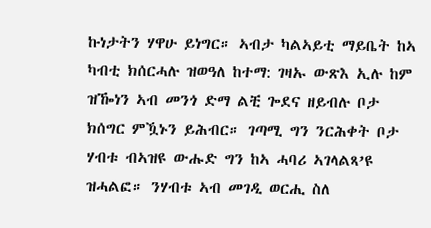ኩነታትን ሃዋሁ ይነግር። ኣብታ ካልኣይቲ ማይቤት ከኣ ካብቲ ክሰርሓሉ ዝወዓለ ከተማ: ገዛኡ ውጽእ ኢሉ ከም ዝዀነን ኣብ መንጎ ድማ ልቺ ጐደና ዘይብሉ ቦታ ክሰግር ምዃኑን ይሕብር። ገጣሚ ግን ንርሕቀት ቦታ ሃብቱ ብኣዝዩ ውሑድ ግን ከኣ ሓባሪ ኣገላልጻ’ዩ ዝሓልፎ። ንሃብቱ ኣብ መገዲ ወርሒ ስለ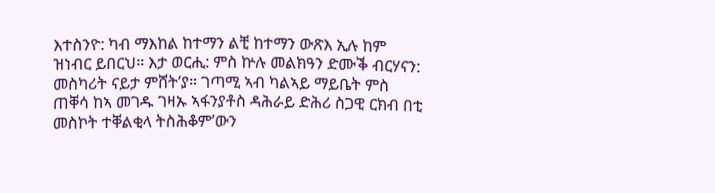እተስንዮ: ካብ ማእከል ከተማን ልቺ ከተማን ውጽእ ኢሉ ከም ዝነብር ይበርህ። እታ ወርሒ: ምስ ኵሉ መልክዓን ድሙቕ ብርሃናን: መስካሪት ናይታ ምሸት’ያ። ገጣሚ ኣብ ካልኣይ ማይቤት ምስ ጠቐሳ ከኣ መገዱ ገዛኡ ኣፋንያቶስ ዳሕራይ ድሕሪ ስጋዊ ርክብ በቲ መስኮት ተቐልቂላ ትስሕቆም’ውን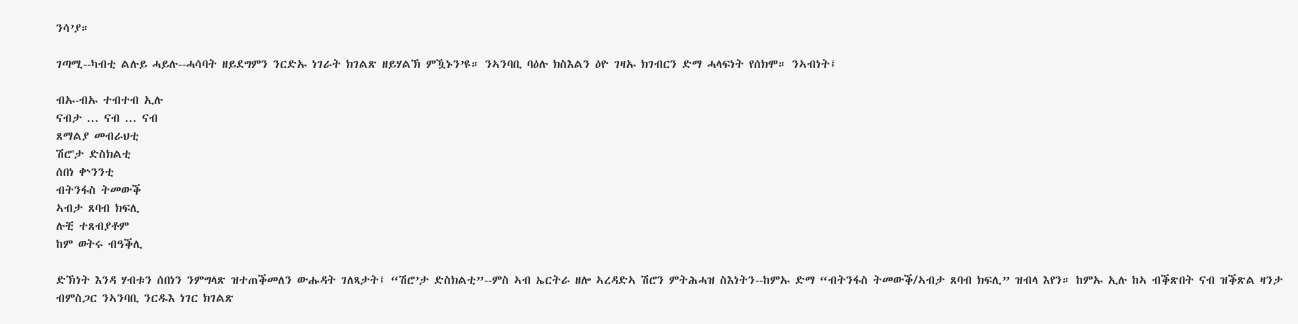ንሳ’ያ።

ገጣሚ--ካብቲ ልሉይ ሓይሉ--ሓሳባት ዘይደግምን ንርድኡ ነገራት ክገልጽ ዘይሃልኽ ምዃኑን’ዩ። ንኣንባቢ ባዕሉ ክስእልን ዕዮ ገዛኡ ክገብርን ድማ ሓላፍነት የሰክሞ። ንኣብነት፤

ብኡ-ብኡ ተብተብ ኢሉ
ናብታ ... ናብ ... ናብ
ጸማልያ መብራህቲ
ሽሮ'ታ ድስክልቲ
ሰበነ ቍንንቲ
ብትንፋስ ትመውቕ
ኣብታ ጸባብ ክፍሊ
ሉቺ ተጸብያቶም
ከም ወትሩ ብዓቕሊ

ድኽነት እንዳ ሃብቱን ሰበነን ንምግላጽ ዝተጠቕመለን ውሑዳት ገለጻታት፤ “ሽሮ’ታ ድስክልቲ”--ምስ ኣብ ኤርትራ ዘሎ ኣረዳድኣ ሽሮን ምትሕሓዝ ስእነትን--ከምኡ ድማ “ብትንፋስ ትመውቕ/ኣብታ ጸባብ ክፍሊ” ዝብላ እየን። ከምኡ ኢሉ ከኣ ብቕጽበት ናብ ዝቕጽል ዛንታ ብምስጋር ንኣንባቢ ንርዱእ ነገር ክገልጽ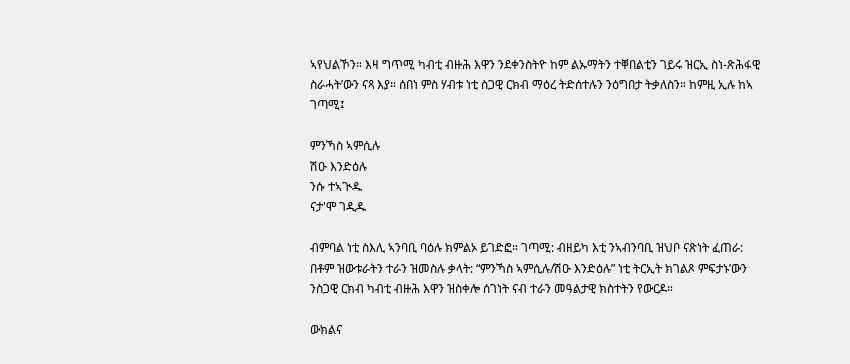ኣየህልኾን። እዛ ግጥሚ ካብቲ ብዙሕ እዋን ንደቀንስትዮ ከም ልኡማትን ተቐበልቲን ገይሩ ዝርኢ ስነ-ጽሕፋዊ ስራሓት’ውን ናጻ እያ። ሰበነ ምስ ሃብቱ ነቲ ስጋዊ ርክብ ማዕረ ትድሰተሉን ንዕግበታ ትቃለስን። ከምዚ ኢሉ ከኣ ገጣሚ፤

ምንኻስ ኣምሲሉ
ሽዑ እንድዕሉ
ንሱ ተኣጒዱ
ናታ'ሞ ገዲዱ

ብምባል ነቲ ስእሊ ኣንባቢ ባዕሉ ክምልኦ ይገድፎ። ገጣሚ: ብዘይካ እቲ ንኣብንባቢ ዝህቦ ናጽነት ፈጠራ: በቶም ዝውቱራትን ተራን ዝመስሉ ቃላት: “ምንኻስ ኣምሲሉ/ሽዑ እንድዕሉ” ነቲ ትርኢት ክገልጾ ምፍታኑ’ውን ንስጋዊ ርክብ ካብቲ ብዙሕ እዋን ዝስቀሎ ሰገነት ናብ ተራን መዓልታዊ ክስተትን የውርዶ።

ውክልና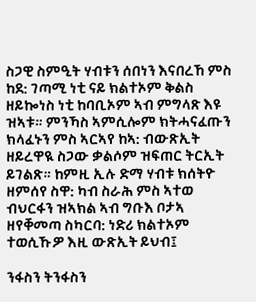ስጋዊ ስምዒት ሃብቱን ሰበነን እናበረኸ ምስ ከደ: ገጣሚ ነቲ ናይ ክልተኦም ቅልስ ዘይኰነስ ነቲ ከባቢኦም ኣብ ምግላጽ እዩ ዝኣቱ። ምንኻስ ኣምሲሎም ክትሓናፈጡን ክላፈኑን ምስ ኣርኣየ ከኣ: ብውጽኢት ዘይረዋዪ ስጋው ቃልሶም ዝፍጠር ትርኢት ይገልጽ። ከምዚ ኢሉ ድማ ሃብቱ ክሰትዮ ዘምሰየ ስዋ: ካብ ስራሕ ምስ ኣተወ ብህርፋን ዝኣክል ኣብ ግቡእ ቦታኣ ዘየቐመጣ ስካርባ: ነድሪ ክልተኦም ተወሲኹዎ እዚ ውጽኢት ይህብ፤

ንፋስን ትንፋስን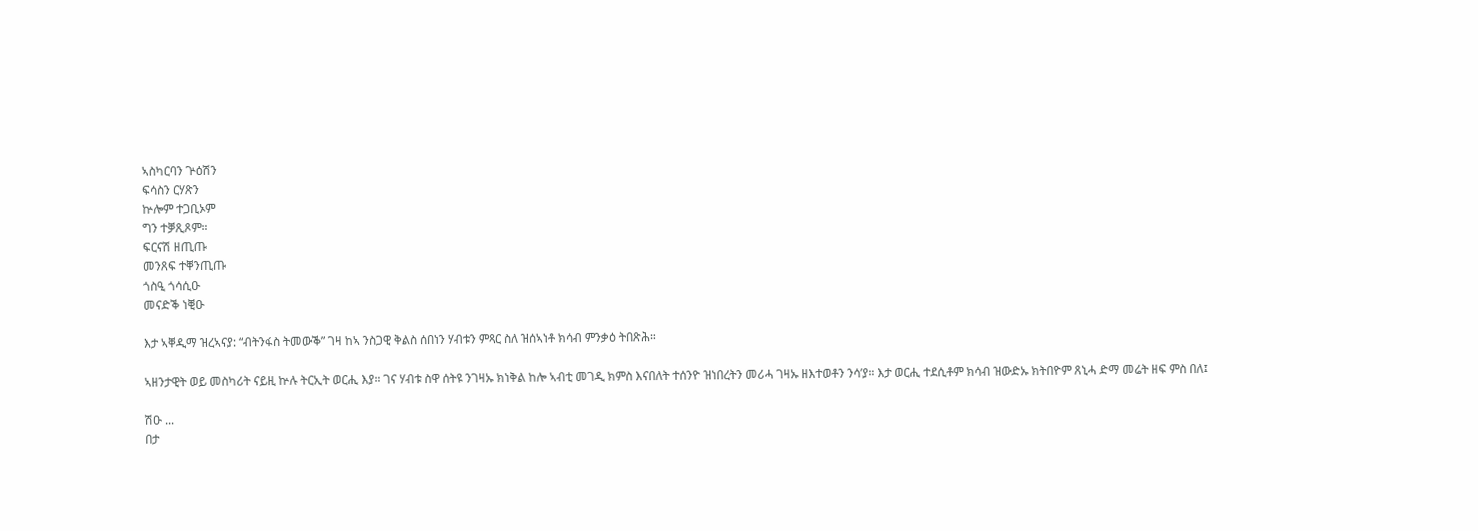ኣስካርባን ጕዕሽን
ፍሳስን ርሃጽን
ኵሎም ተጋቢኦም
ግን ተቓጺጾም።
ፍርናሽ ዘጢጡ
መንጸፍ ተቐንጢጡ
ጎስዒ ጎሳሲዑ
መናድቕ ነቒዑ

እታ ኣቐዲማ ዝረኣናያ: “ብትንፋስ ትመውቕ” ገዛ ከኣ ንስጋዊ ቅልስ ሰበነን ሃብቱን ምጻር ስለ ዝሰኣነቶ ክሳብ ምንቃዕ ትበጽሕ።

ኣዘንታዊት ወይ መስካሪት ናይዚ ኵሉ ትርኢት ወርሒ እያ። ገና ሃብቱ ስዋ ሰትዩ ንገዛኡ ክነቅል ከሎ ኣብቲ መገዲ ክምስ እናበለት ተሰንዮ ዝነበረትን መሪሓ ገዛኡ ዘእተወቶን ንሳ’ያ። እታ ወርሒ ተደሲቶም ክሳብ ዝውድኡ ክትበዮም ጸኒሓ ድማ መሬት ዘፍ ምስ በለ፤

ሽዑ ...
በታ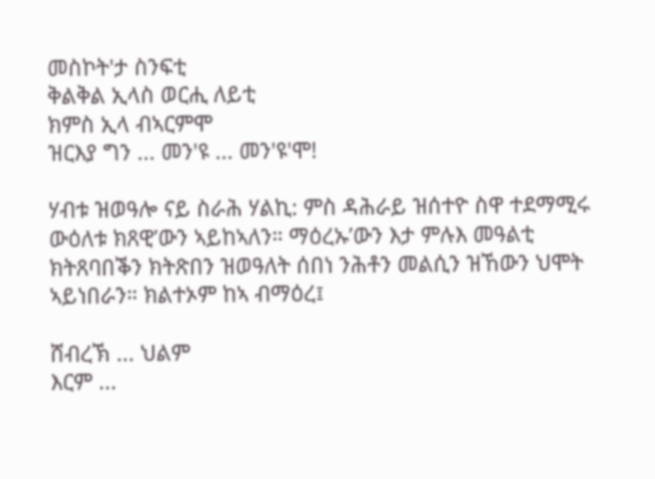መስኮት'ታ ስንፍቲ
ቅልቅል ኢላስ ወርሒ ለይቲ
ክምስ ኢላ ብኣርምሞ
ዝርእያ ግን ... መን'ዩ ... መን'ዩ'ሞ!

ሃብቱ ዝወዓሎ ናይ ስራሕ ሃልኪ: ምስ ዳሕራይ ዝሰተዮ ስዋ ተደማሚሩ ውዕለቱ ክጸዊ’ውን ኣይከኣለን። ማዕረኡ’ውን እታ ምሉእ መዓልቲ ክትጸባበቕን ክትጽበን ዝወዓለት ሰበነ ንሕቶን መልሲን ዝኸውን ህሞት ኣይነበራን። ክልተኦም ከኣ ብማዕረ፤

ሸብረኽ ... ህልም
እርም ...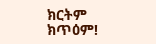ክርትም
ክጥዕም!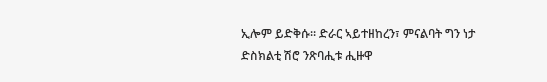ኢሎም ይድቅሱ። ድራር ኣይተዘከረን፣ ምናልባት ግን ነታ ድስክልቲ ሽሮ ንጽባሒቱ ሒዙዋ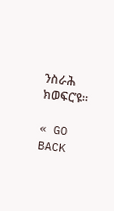ንስራሕ ክወፍር’ዩ።

« GO BACK